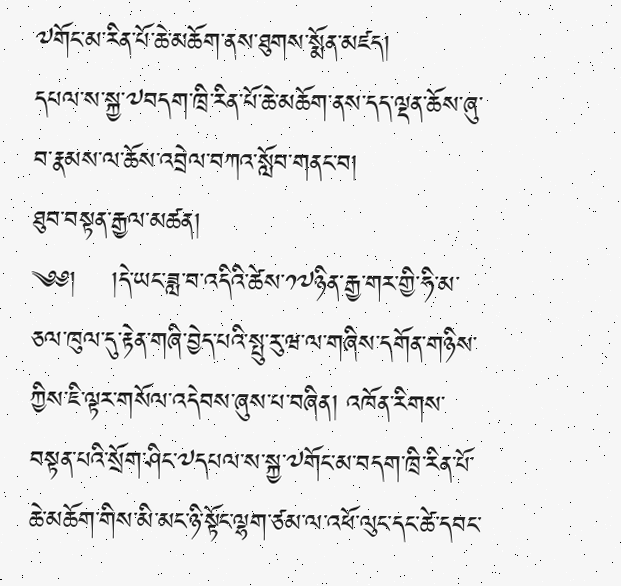༧གོང་མ་རིན་པོ་ཆེ་མཆོག་ནས་ཐུགས་སྨོན་མཛད།
དཔལ་ས་སྐྱ་༧བདག་ཁྲི་རིན་པོ་ཆེ་མཆོག་ནས་དད་ལྡན་ཆོས་ཞུ་བ་རྣམས་ལ་ཆོས་འབྲེལ་བཀའ་སློབ་གནང་བ།
ཐུབ་བསྟན་རྒྱལ་མཚན།
༄༅།    །དེ་ཡང་ཟླ་བ་འདིའི་ཚེས་༡༧ཉིན་རྒྱ་གར་གྱི་ཧི་མ་ཅལ་ཁུལ་དུ་རྟེན་གཞི་བྱེད་པའི་སྤུ་རུ་ཝ་ལ་གཞིས་དགོན་གཉིས་ཀྱིས་ཇི་ལྟར་གསོལ་འདེབས་ཞུས་པ་བཞིན། འཁོན་རིགས་བསྟན་པའི་སྲོག་ཤིང་༧དཔལ་ས་སྐྱ་༧གོང་མ་བདག་ཁྲི་རིན་པོ་ཆེ་མཆོག་གིས་མི་མང་ཉི་སྟོང་ལྷག་ཙམ་ལ་འཕོ་ལུང་དང་ཚེ་དབང་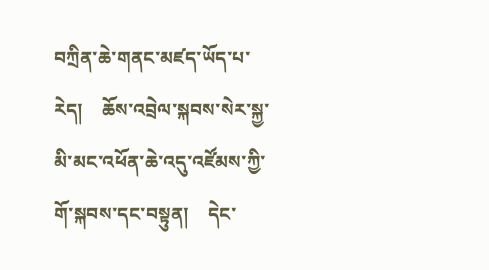བཀྲིན་ཆེ་གནང་མཛད་ཡོད་པ་རེད།    ཆོས་འབྲེལ་སྐབས་སེར་སྐྱ་མི་མང་འཕོན་ཆེ་འདུ་འཛོམས་ཀྱི་གོ་སྐབས་དང་བསྟུན།    དེང་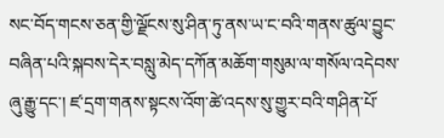སང་བོད་གངས་ཅན་གྱི་ལྗོངས་སུ་ཤིན་ཏུ་ནས་ཡ་ང་བའི་གནས་ཚུལ་བྱུང་བཞིན་པའི་སྐབས་དེར་བསླུ་མེད་དཀོན་མཆོག་གསུམ་ལ་གསོལ་འདེབས་ཞུ་རྒྱུ་དང་། ཛ་དྲག་གནས་སྟངས་འོག་ཚེ་འདས་སུ་གྱུར་བའི་གཤིན་པོ་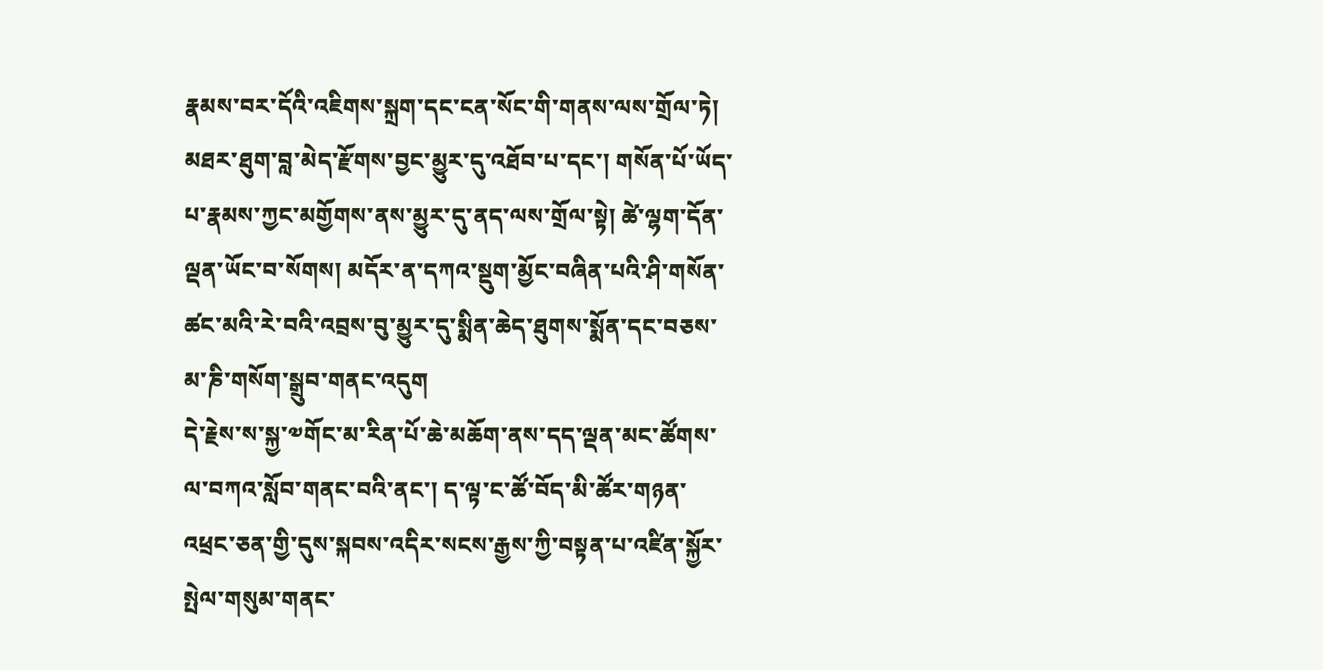རྣམས་བར་དོའི་འཇིགས་སྐྲག་དང་ངན་སོང་གི་གནས་ལས་གྲོལ་ཏེ། མཐར་ཐུག་བླ་མེད་རྫོགས་བྱང་མྱུར་དུ་འཐོབ་པ་དང་། གསོན་པོ་ཡོད་པ་རྣམས་ཀྱང་མགྱོགས་ནས་མྱུར་དུ་ནད་ལས་གྲོལ་སྟེ། ཚེ་ལྷག་དོན་ལྡན་ཡོང་བ་སོགས། མདོར་ན་དཀའ་སྡུག་མྱོང་བཞིན་པའི་ཤི་གསོན་ཚང་མའི་རེ་བའི་འབྲས་བུ་མྱུར་དུ་སྨིན་ཆེད་ཐུགས་སྨོན་དང་བཅས་མ་ཎི་གསོག་སྒྲུབ་གནང་འདུག
དེ་རྗེས་ས་སྐྱ་༧གོང་མ་རིན་པོ་ཆེ་མཆོག་ནས་དད་ལྡན་མང་ཚོགས་ལ་བཀའ་སློབ་གནང་བའི་ནང་། ད་ལྟ་ང་ཚོ་བོད་མི་ཚོར་གཉན་འཕྲང་ཅན་གྱི་དུས་སྐབས་འདིར་སངས་རྒྱས་ཀྱི་བསྟན་པ་འཛིན་སྐྱོར་སྤེལ་གསུམ་གནང་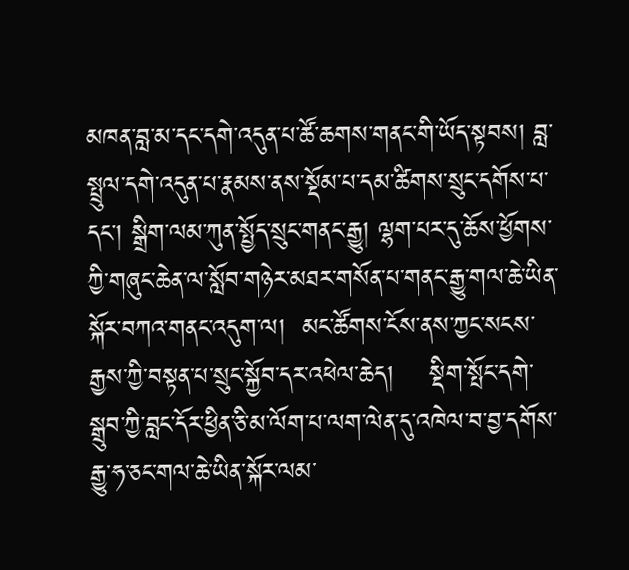མཁན་བླ་མ་དང་དགེ་འདུན་པ་ཚོ་ཆགས་གནང་གི་ཡོད་སྟབས། བླ་སྤྲུལ་དགེ་འདུན་པ་རྣམས་ནས་སྡོམ་པ་དམ་ཚིགས་སྲུང་དགོས་པ་དང་། སྒྲིག་ལམ་ཀུན་སྤྱོད་སྲུང་གནང་རྒྱུ། ལྷག་པར་དུ་ཆོས་ཕྱོགས་ཀྱི་གཞུང་ཆེན་ལ་སློབ་གཉེར་མཐར་གསོན་པ་གནང་རྒྱུ་གལ་ཆེ་ཡིན་སྐོར་བཀའ་གནང་འདུག་ལ།  མང་ཚོགས་ངོས་ནས་ཀྱང་སངས་རྒྱས་ཀྱི་བསྟན་པ་སྲུང་སྐྱོབ་དར་འཕེལ་ཆེད།    སྡིག་སྤོང་དགེ་སྒྲུབ་ཀྱི་བླང་དོར་ཕྱིན་ཅི་མ་ལོག་པ་ལག་ལེན་དུ་འཁེལ་བ་བྱ་དགོས་རྒྱུ་ཧ་ཅང་གལ་ཆེ་ཡིན་སྐོར་ལམ་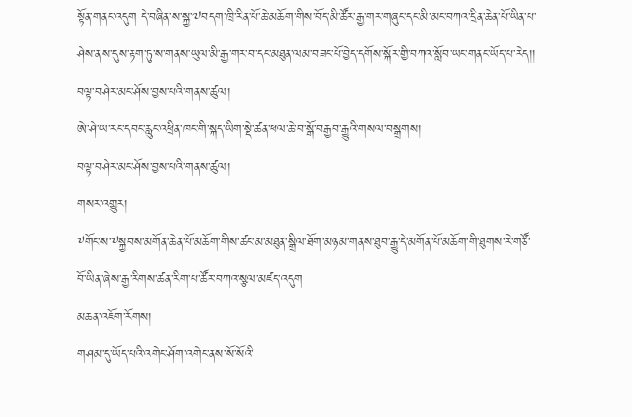སྟོན་གནང་འདུག དེ་བཞིན་ས་སྐྱ་༧བདག་ཁྲི་རིན་པོ་ཆེ་མཆོག་གིས་བོད་མི་ཚོར་རྒྱ་གར་གཞུང་དང་མི་མང་བཀའ་དྲིན་ཆེན་པོ་ཡིན་པ་ཤེས་ནས་དུས་རྟག་ཏུ་ས་གནས་ཡུལ་མི་རྒྱ་གར་བ་དང་མཐུན་ལམ་བཟང་པོ་བྱེད་དགོས་སྐོར་གྱི་བཀའ་སློབ་ཡང་གནང་ཡོད་པ་རེད།།
བལྟ་བཤེར་མང་ཤོས་བྱས་པའི་གནས་ཚུལ།
ཨེ་ཤེ་ཡ་རང་དབང་རླུང་འཕྲིན་ཁང་གི་སྐད་ཡིག་སྡེ་ཚན་ཕལ་ཆེ་བ་སྒོ་བརྒྱབ་རྒྱུའི་གསལ་བསྒྲགས།
བལྟ་བཤེར་མང་ཤོས་བྱས་པའི་གནས་ཚུལ།
གསར་འགྱུར།
༸གོང་ས་༸སྐྱབས་མགོན་ཆེན་པོ་མཆོག་གིས་ཚང་མ་མཐུན་སྒྲིལ་ཐོག་མཉམ་གནས་ཐུབ་རྒྱུ་དེ་མགོན་པོ་མཆོག་གི་ཐུགས་རེ་གཙོ་བོ་ཡིན་ཞེས་རྒྱ་རིགས་ཚན་རིག་པ་ཚོར་བཀའ་སྩལ་མཛད་འདུག
མཆན་འཇོག་རོགས།
གཤམ་དུ་ཡོད་པའི་འགེང་ཤོག་འགེང་ནས་སོ་སོའི་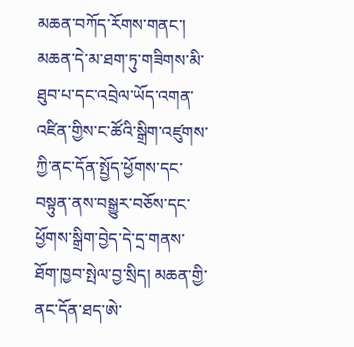མཆན་བཀོད་རོགས་གནང་། མཆན་དེ་མ་ཐག་ཏུ་གཟིགས་མི་ཐུབ་པ་དང་འབྲེལ་ཡོད་འགན་འཛིན་གྱིས་ང་ཚོའི་སྒྲིག་འཛུགས་ཀྱི་ནང་དོན་སྤྱོད་ཕྱོགས་དང་བསྟུན་ནས་བསྒྱུར་བཅོས་དང་ཕྱོགས་སྒྲིག་བྱེད་དེ་དྲ་གནས་ཐོག་ཁྱབ་སྤེལ་བྱ་སྲིད། མཆན་གྱི་ནང་དོན་ཐད་ཨེ་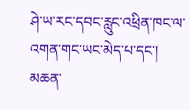ཤེ་ཡ་རང་དབང་རླུང་འཕྲིན་ཁང་ལ་འགན་གང་ཡང་མེད་པ་དང་། མཆན་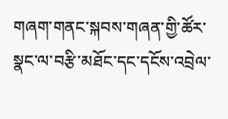གཞག་གནང་སྐབས་གཞན་གྱི་ཚོར་སྣང་ལ་བརྩི་མཐོང་དང་དངོས་འབྲེལ་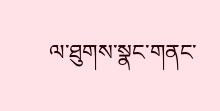ལ་ཐུགས་སྣང་གནང་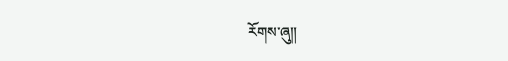རོགས་ཞུ༎